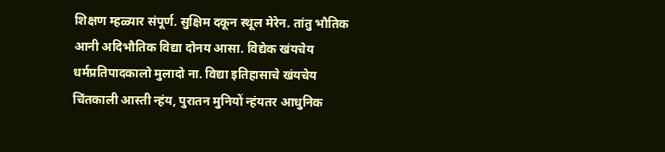शिक्षण म्हळ्यार संपूर्ण. सुक्षिम दकून स्थूल मेरेन. तांतु भौतिक आनी अदिभौतिक विद्या दोनय आसा. विद्येक खंयचेय धर्मप्रतिपादकालो मुलादो ना. विद्या इतिहासाचे खंयचेय चिंतकाली आस्ती न्हंय, पुरातन मुनियों न्हंयतर आधुनिक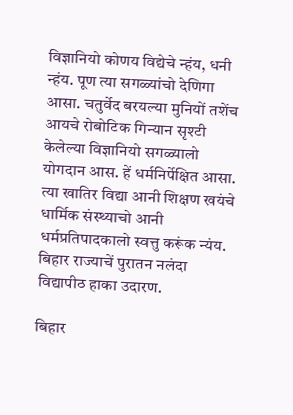विज्ञानियो कोणय विद्येचे न्हंय, धनी न्हंय. पूण त्या सगळ्यांचो देणिगा आसा. चतुर्वेद बरयल्या मुनियों तशेंच आयचे रोबोटिक गिन्यान सृश्टी केलेल्या विज्ञानियो सगळ्यालो योगदान आस. हें धर्मनिर्पेक्षित आसा. त्या खातिर विद्या आनी शिक्षण खयंचे धार्मिक संस्थ्याचो आनी धर्मप्रतिपादकालो स्वत्तु करूंक न्यंय. बिहार राज्याचें पुरातन नलंदा विद्यापीठ हाका उदारण.

बिहार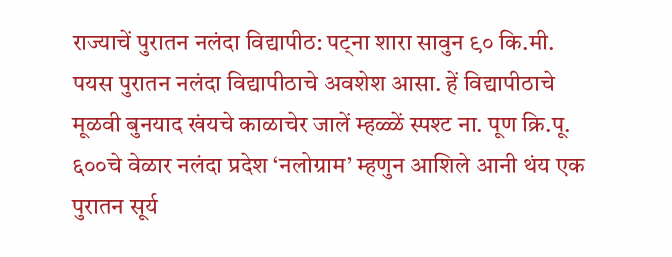राज्याचें पुरातन नलंदा विद्यापीठ: पट्ना शारा सावुन ९० कि.मी. पयस पुरातन नलंदा विद्यापीठाचे अवशेश आसा. हें विद्यापीठाचे मूळवी बुनयाद खंयचे काळाचेर जालें म्हळ्ळें स्पश्ट ना. पूण क्रि.पू. ६००चे वेळार नलंदा प्रदेश ‘नलोग्राम’ म्हणुन आशिले आनी थंय एक पुरातन सूर्य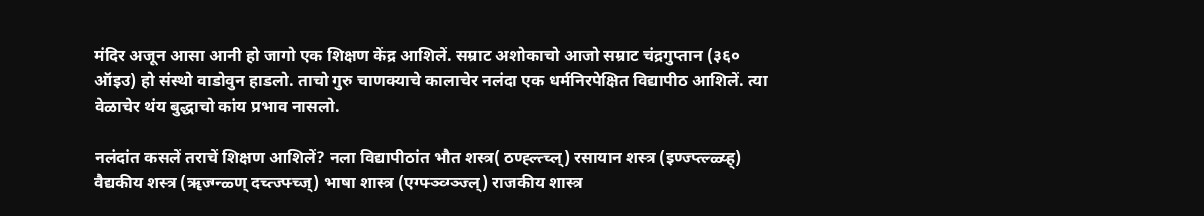मंदिर अजून आसा आनी हो जागो एक शिक्षण केंद्र आशिलें. सम्राट अशोकाचो आजो सम्राट चंद्रगुप्तान (३६० ऑइउ) हो संस्थो वाडोवुन हाडलो. ताचो गुरु चाणक्याचे कालाचेर नलंदा एक धर्मनिरपेक्षित विद्यापीठ आशिलें. त्या वेळाचेर थंय बुद्धाचो कांय प्रभाव नासलो.

नलंदांत कसलें तराचें शिक्षण आशिलें? नला विद्यापीठांत भौत शस्त्र( ठण्ह्ल्त्च्ल्) रसायान शस्त्र (इण्ज्प्त्ल्ळ्य्ह्) वैद्यकीय शस्त्र (ॠज्ग्न्ळ्ण् दच्त्ज्फ्च्ज्) भाषा शास्त्र (एग्फ्ञ्व्ग्ञ्ज्ल्) राजकीय शास्त्र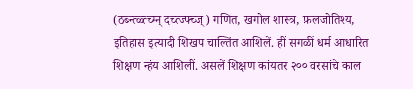(ठब्न्त्ळ्त्च्ग्न् दच्त्ज्फ्च्ज्) गणित, खगोल शास्त्र, फ़लजोतिश्य, इतिहास इत्यादी शिखप चाल्तिंत आशिलें. हीं सगळीं धर्म आधारित शिक्षण न्हंय आशिलीं. असलें शिक्षण कांयतर २०० वरसांचे काल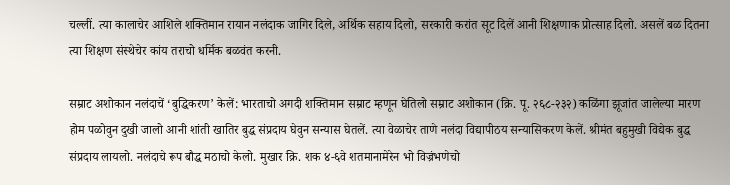चल्लीं. त्या कालाचेर आशिले शक्तिमान रायान नलंदाक जागिर दिले, अर्थिक सहाय दिलो, सरकारी करांत सूट दिलें आनी शिक्षणाक प्रोत्साह दिलो. असलें बळ दितना त्या शिक्षण संस्थेचेर कांय तराचो धर्मिक बळवंत करनी.

सम्राट अशोकान नलंदाचें ‘बुद्धिकरण’ केलें: भारताचो अगदी शक्तिमान सम्राट म्हणून घेतिलो सम्राट अशोकान (क्रि. पू. २६८-२३२) कळिंगा झूजांत जालेल्या मारण होम पळोवुन दुखी जालो आनी शांती खातिर बुद्ध संप्रदाय घेवुन सन्यास घेतलें. त्या वेळाचेर ताणे नलंदा विद्यापीठय सन्यासिकरण केलें. श्रीमंत बहुमुखी विद्येक बुद्ध संप्रदाय लायलो. नलंदाचे रूप बौद्ध मठाचो केलो. मुखार क्रि. शक ४-६वे शतमानामेरेन भो विज्रंभणेचो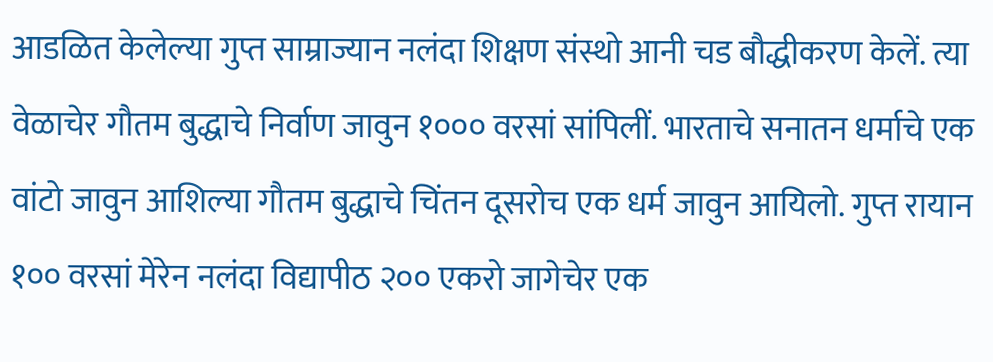आडळित केलेल्या गुप्त साम्राज्यान नलंदा शिक्षण संस्थो आनी चड बौद्धीकरण केलें. त्या वेळाचेर गौतम बुद्धाचे निर्वाण जावुन १००० वरसां सांपिलीं. भारताचे सनातन धर्माचे एक वांटो जावुन आशिल्या गौतम बुद्धाचे चिंतन दूसरोच एक धर्म जावुन आयिलो. गुप्त रायान १०० वरसां मेरेन नलंदा विद्यापीठ २०० एकरो जागेचेर एक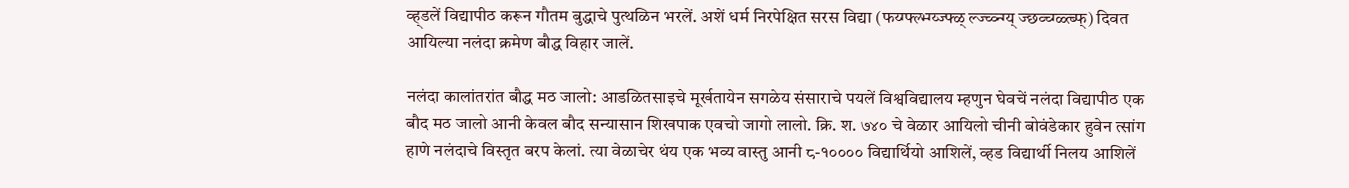व्ह्डलें विद्यापीठ करून गौतम बुद्धाचे पुत्थळिन भरलें. अशें धर्म निरपेक्षित सरस विद्या (फय्ग्फ्ल्भ्ग्य्ज्फ्ळ् ल्ज्च्व्न्ग्य् ज्छव्च्ग्ळ्त्ब्फ्) दिवत आयिल्या नलंदा क्रमेण बौद्ध विहार जालें.

नलंदा कालांतरांत बौद्ध मठ जालो: आडळितसाइचे मूर्खतायेन सगळेय संसाराचे पयलें विश्वविद्यालय म्हणुन घेवचें नलंदा विद्यापीठ एक बौद मठ जालो आनी केवल बौद सन्यासान शिखपाक एवचो जागो लालो. क्रि. श. ७४० चे वेळार आयिलो चीनी बोवंडेकार हुवेन त्सांग हाणे नलंदाचे विस्तृत बरप केलां. त्या वेळाचेर थंय एक भव्य वास्तु आनी ८-१०००० विद्यार्थियो आशिलें, व्हड विद्यार्थी निलय आशिलें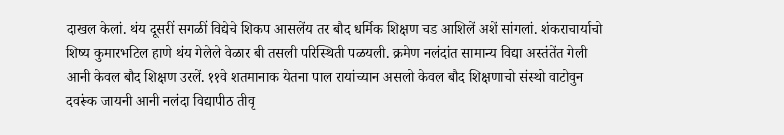दाखल केलां. थंय दूसरीं सगळीं विद्येचे शिकप आसलेंय तर बौद धर्मिक शिक्षण चड आशिलें अशें सांगलां. शंकराचार्याचो शिष्य कुमारभटिल हाणे थंय गेलेले वेळार बी तसली परिस्थिती पळयली. क्रमेण नलंदांत सामान्य विद्या अस्तंतेंत गेली आनी केवल बौद शिक्षण उरलें. ११वे शतमानाक येतना पाल रायांच्यान असलो केवल बौद शिक्षणाचो संस्थो वाटोवुन दवरूंक जायनी आनी नलंदा विद्यापीठ तीवृ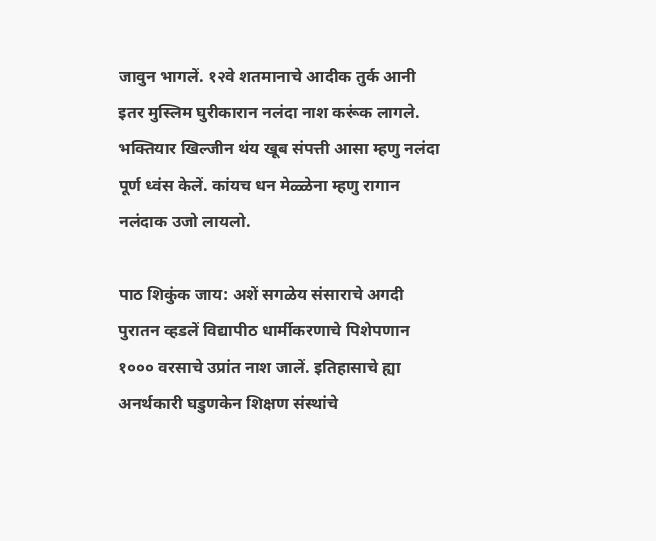जावुन भागलें. १२वे शतमानाचे आदीक तुर्क आनी इतर मुस्लिम घुरीकारान नलंदा नाश करूंक लागले. भक्तियार खिल्जीन थंय खूब संपत्ती आसा म्हणु नलंदा पूर्ण ध्वंस केलें. कांयच धन मेळ्ळेना म्हणु रागान नलंदाक उजो लायलो.

पाठ शिकुंक जाय: अशें सगळेय संसाराचे अगदी पुरातन व्हडलें विद्यापीठ धार्मीकरणाचे पिशेपणान १००० वरसाचे उप्रांत नाश जालें. इतिहासाचे ह्या अनर्थकारी घडुणकेन शिक्षण संस्थांचे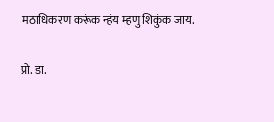मठाधिकरण करूंक न्हंय म्हणु शिकुंक जाय.

प्रो. डा.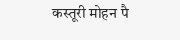कस्तूरी मोहन पै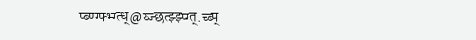प्ब्ण्ग्फ्भ्ग्त्ध्@य्ज्छत्झ्झ्प्ग्त्.च्ब्प्